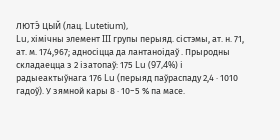ЛЮТЭ́ ЦЫЙ (лац. Lutetium),
Lu, хімічны элемент III групы перыяд. сістэмы, ат. н. 71, ат. м. 174,967; адносіцца да лантаноідаў . Прыродны складаецца з 2 ізатопаў: 175 Lu (97,4%) і радыеактыўнага 176 Lu (перыяд паўраспаду 2,4 ∙ 1010 гадоў). У зямной кары 8 ∙ 10−5 % па масе.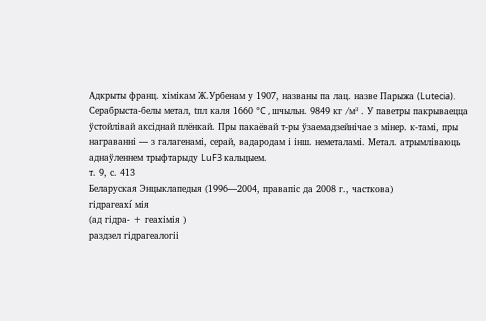Адкрыты франц. хімікам Ж.Урбенам у 1907, названы па лац. назве Парыжа (Lutecia).
Серабрыста-белы метал, tпл каля 1660 °C , шчыльн. 9849 кг /м³ . У паветры пакрываецца ўстойлівай аксіднай плёнкай. Пры пакаёвай т-ры ўзаемадзейнічае з мінер. к-тамі, пры награванні — з галагенамі, серай, вадародам і інш. неметаламі. Метал. атрымліваюць аднаўленнем трыфтарыду LuF3 кальцыем.
т. 9, с. 413
Беларуская Энцыклапедыя (1996—2004, правапіс да 2008 г., часткова)
гідрагеахі́ мія
(ад гідра- + геахімія )
раздзел гідрагеалогіі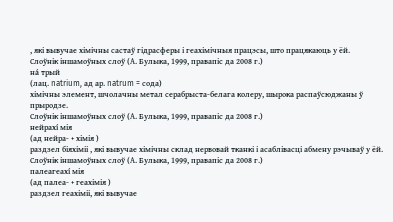, які вывучае хімічны састаў гідрасферы і геахімічныя працэсы, што працякаюць у ёй.
Слоўнік іншамоўных слоў (А. Булыка, 1999, правапіс да 2008 г.)
на́ трый
(лац. natrium, ад ар. natrum = сода)
хімічны элемент, шчолачны метал серабрыста-белага колеру, шырока распаўсюджаны ў прыродзе.
Слоўнік іншамоўных слоў (А. Булыка, 1999, правапіс да 2008 г.)
нейрахі́ мія
(ад нейра- + хімія )
раздзел біяхіміі , які вывучае хімічны склад нервовай тканкі і асаблівасці абмену рэчываў у ёй.
Слоўнік іншамоўных слоў (А. Булыка, 1999, правапіс да 2008 г.)
палеагеахі́ мія
(ад палеа- + геахімія )
раздзел геахіміі, які вывучае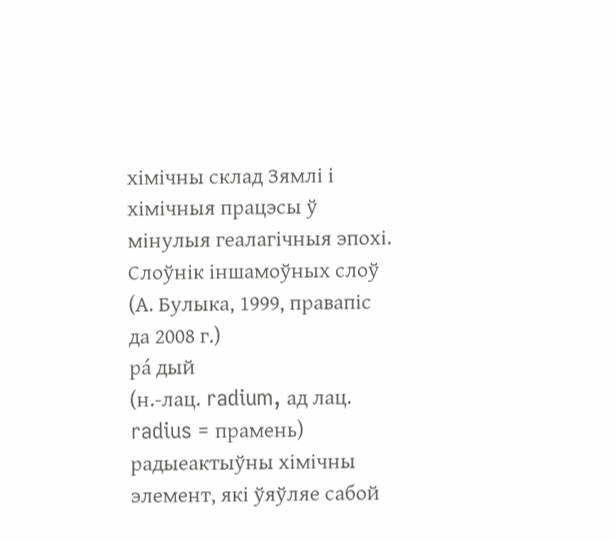хімічны склад Зямлі і хімічныя працэсы ў мінулыя геалагічныя эпохі.
Слоўнік іншамоўных слоў (А. Булыка, 1999, правапіс да 2008 г.)
ра́ дый
(н.-лац. radium, ад лац. radius = прамень)
радыеактыўны хімічны элемент, які ўяўляе сабой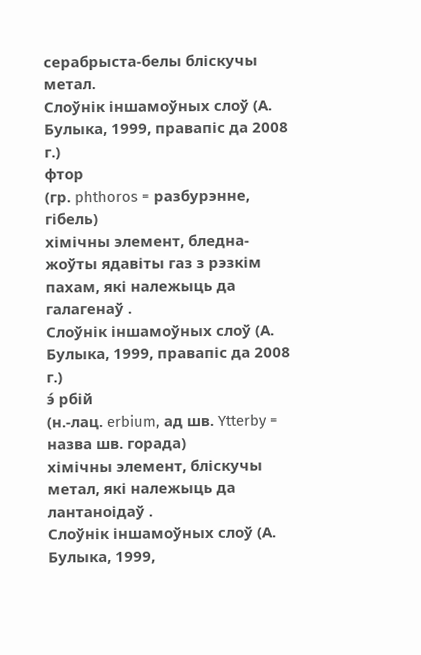серабрыста-белы бліскучы метал.
Слоўнік іншамоўных слоў (А. Булыка, 1999, правапіс да 2008 г.)
фтор
(гр. phthoros = разбурэнне, гібель)
хімічны элемент, бледна-жоўты ядавіты газ з рэзкім пахам, які належыць да галагенаў .
Слоўнік іншамоўных слоў (А. Булыка, 1999, правапіс да 2008 г.)
э́ рбій
(н.-лац. erbium, ад шв. Ytterby = назва шв. горада)
хімічны элемент, бліскучы метал, які належыць да лантаноідаў .
Слоўнік іншамоўных слоў (А. Булыка, 1999,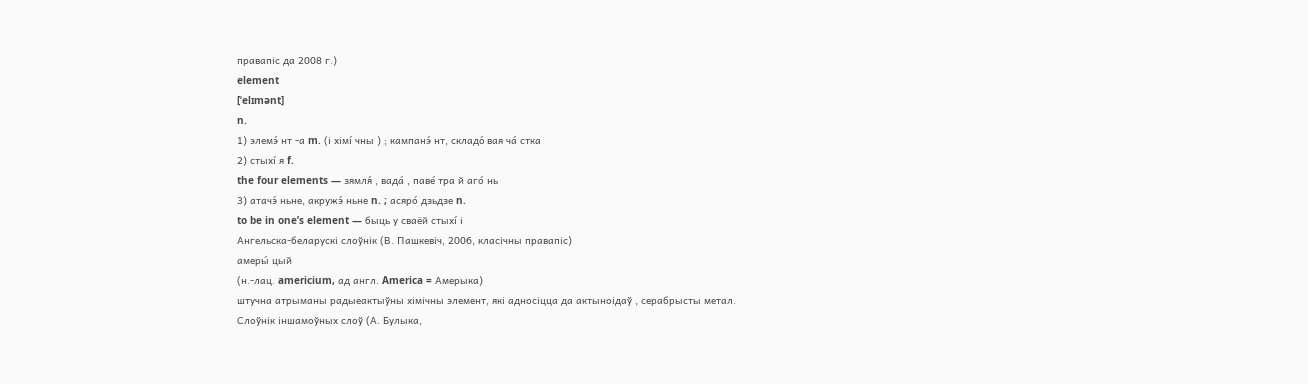правапіс да 2008 г.)
element
[ˈelɪmənt]
n.
1) элемэ́ нт -а m. (і хімі́ чны ) ; кампанэ́ нт, складо́ вая ча́ стка
2) стыхі́ я f.
the four elements — зямля́ , вада́ , паве́ тра й аго́ нь
3) атачэ́ ньне, акружэ́ ньне n. ; асяро́ дзьдзе n.
to be in one’s element — быць у сваёй стыхі́ і
Ангельска-беларускі слоўнік (В. Пашкевіч, 2006, класічны правапіс)
амеры́ цый
(н.-лац. americium, ад англ. America = Амерыка)
штучна атрыманы радыеактыўны хімічны элемент, які адносіцца да актыноідаў , серабрысты метал.
Слоўнік іншамоўных слоў (А. Булыка,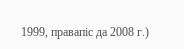1999, правапіс да 2008 г.)